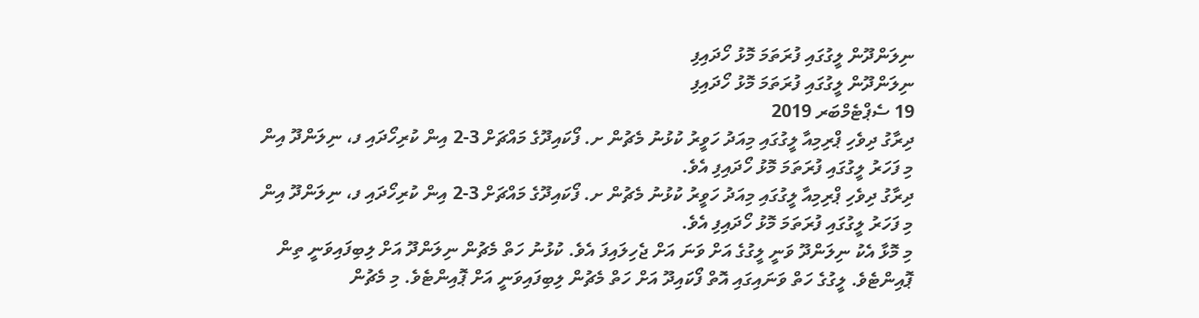ނިލަންދޫން ލީގުގައި ފުރަތަމަ މޮޅު ހޯދައިފި
ނިލަންދޫން ލީގުގައި ފުރަތަމަ މޮޅު ހޯދައިފި
19 ސެޕްޓެމްބަރ 2019
ދިރާގު ދިވެހި ޕްރިމިއާ ލީގުގައި މިއަދު ހަވީރު ކުޅުނު މެޗުން ށ. ފޯކައިދޫގެ މައްޗަށް 3-2 އިން ކުރިހޯދައި ފ، ނިލަންދޫ އިން މި ފަހަރު ލީގުގައި ފުރަތަމަ މޮޅު ހޯދައިފި އެވެ.
ދިރާގު ދިވެހި ޕްރިމިއާ ލީގުގައި މިއަދު ހަވީރު ކުޅުނު މެޗުން ށ. ފޯކައިދޫގެ މައްޗަށް 3-2 އިން ކުރިހޯދައި ފ، ނިލަންދޫ އިން މި ފަހަރު ލީގުގައި ފުރަތަމަ މޮޅު ހޯދައިފި އެވެ.
މި މޮޅާ އެކު ނިލަންދޫ ވަނީ ލީގުގެ އަށް ވަނަ އަށް ޖެހިލައިފަ އެވެ. ކުޅުނު ހަތް މެޗުން ނިލަންދޫ އަށް ލިބިފައިވަނީ ތިން ޕޮއިންޓެވެ. ލީގުގެ ހަތް ވަނައިގައި އޮތް ފޯކައިދޫ އަށް ހަތް މެޗުން ލިބިފައިވަނީ އަށް ޕޮއިންޓެވެ. މި މެޗުން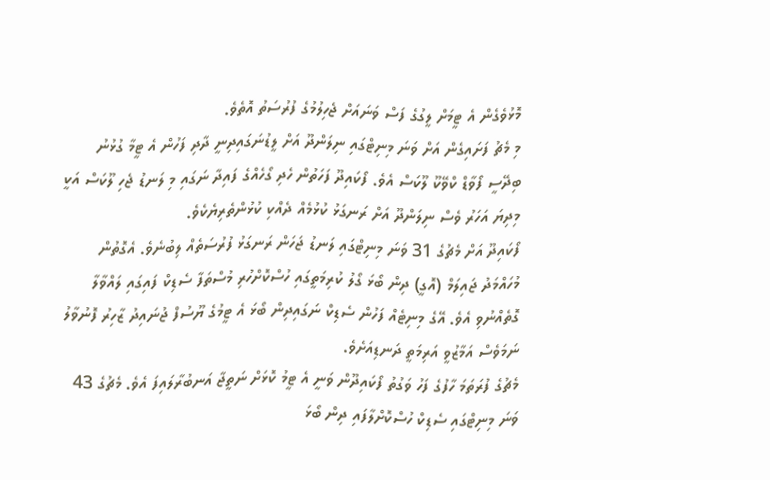މޮޅުވެގެން އެ ޓީމަށް ލީގުގެ ފަސް ވަނައަށް ޖެހިލުމުގެ ފުރުސަތު އޮތެވެ.
މި މެޗު ފަށައިގެން އަށް ވަނަ މިނިޓްގައި ނިލަންދޫ އަށް ލީޑުނަގައިދިނީ ދާދި ފަހުން އެ ޓީމާ ގުޅުނު ބިދޭސީ ފޯވާޑް ކްވޭކޫ ލޫކަސް އެވެ. ފޯކައިދޫ ފަހަތުން ހެދި ގޯހެއްގެ ފައިދާ ނަގައި މި ލަނޑު ޖެހި ލޫކަސް އަކީ މިދިޔަ އަހަރު ވެސް ނިލަންދޫ އަށް ރަނގަޅު ކުޅުމެއް ދެއްކި ކުޅުންތެރިޔެކެވެ.
ފޯކައިދޫ އަށް މެޗުގެ 31 ވަނަ މިނިޓްގައި ލަނޑު ޖަހަން ރަނގަޅު ފުރުސަތެއް ލިބުނެވެ. އެގޮތުން މުހައްމަދު ޖައިލަމް (އޮގީ) ދިން ބޯޅަ ގޯލު ކުރިމަތީގައި ހުސްކޮށްހުރި މުސްތަފާ ސެޑިކް ފައިގައި ލައްވާލާ ގޮތެއްނުވި އެވެ. އޭގެ މިނިޓެއް ފަހުން ސެޑިކް ނަގައިދިން ބޯޅަ އެ ޓީމުގެ ޔޫސުފް ޖުނައިދު ޒާހިރު ފޮނުވާލު ނަމަވެސް އަމާޒުވީ އަރިމަތީ ދަނޑިއަށެވެ.
މެޗުގެ ފުރަތަމަ ހާފުގެ ފަހު ވަގުތު ފޯކައިދޫން ވަނީ އެ ޓީމު ކޮޅަށް ނަތީޖާ އަނބުރާލައިފަ އެވެ. މެޗުގެ 43 ވަނަ މިނިޓްގައި ސެޑިކް ހުސްކޮށްލާފައި ދިން ބޯޅަ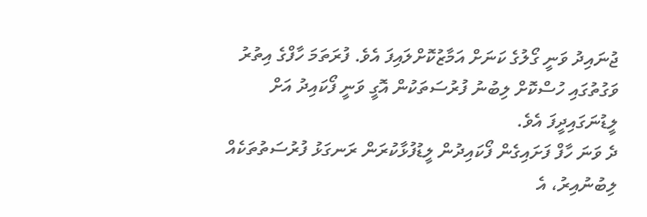ޖުނައިދު ވަނީ ގޯލުގެ ކަނަށް އަމާޒުކޮށްލައިފަ އެވެ. ފުރަތަމަ ހާފްގެ އިތުރު ވަގުތުގައި ހުސްކޮށް ލިބުނު ފުރުސަތަކުން އޮގީ ވަނީ ފޯކައިދު އަށް ލީޑުނަގައިދީފަ އެވެ.
ދެ ވަނަ ހާފް ފަށައިގެން ފޯކައިދުން ލީޑުފުޅާކުރަން ރަނގަޅު ފުރުސަތުތަކެއް ލިބުނުއިރު، އެ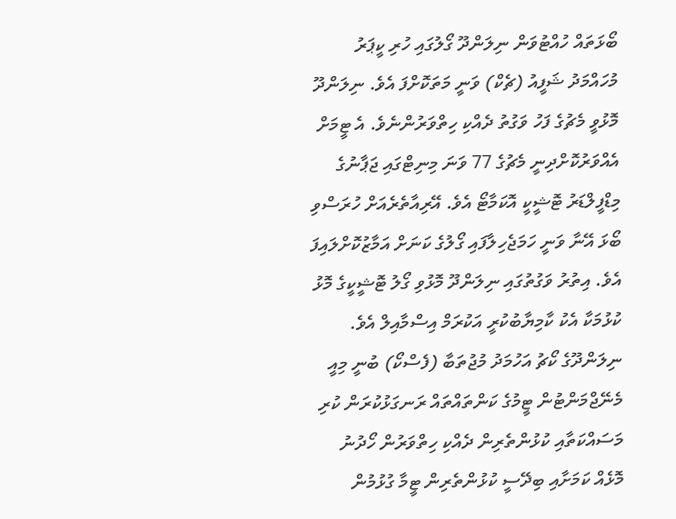ބޯޅަތައް ހުއްޓުވަން ނިލަންދޫ ގޯލުގައި ހުރި ކީޕަރު މުހައްމަދު ޝަފީއު (ޗެކް) ވަނީ މަތަކޮށްފަ އެވެ. ނިލަންދޫ މޮޅުވީ މެޗުގެ ފަހު ވަގުތު ދެއްކި ހިތްވަރުންނެވެ. އެ ޓީމަށް އެއްވަރުކޮށްދިނީ މެޗުގެ 77 ވަނަ މިނިޓްގައި ޖަޕާނުގެ މިޑްފީލްޑަރު ޓޮޝީކީ އޮކަމާޓޯ އެވެ. އޭރިއާތެރެއަށް ހުރަސްވި ބޯޅަ އޭނާ ވަނީ ހަމަޖެހިލާފައި ގޯލުގެ ކަނަށް އަމާޒުކޮށްލައިފަ އެވެ. އިތުރު ވަގުތުގައި ނިލަންދޫ މޮޅުވި ގޯލު ޓޮޝީކީގެ މޮޅު ކުޅުމަކާ އެކު ކާމިޔާބުކުރީ އަކުރަމް އިސްމާއިލް އެވެ.
ނިލަންދޫގެ ކޯޗު އަހުމަދު މުޖުތަބާ (ފެސްކޯ) ބުނީ މިއީ މެނޭޖްމަންޓުން ޓީމުގެ ކަންތައްތައް ރަނގަޅުކުރަން ކުރި މަސައްކަތާއި ކުޅުންތެރިން ދެއްކި ހިތްވަރުން ހޯދުނު މޮޅެއް ކަމަށާއި ބިދޭސީ ކުޅުންތެރިން ޓީމާ ގުޅުމުން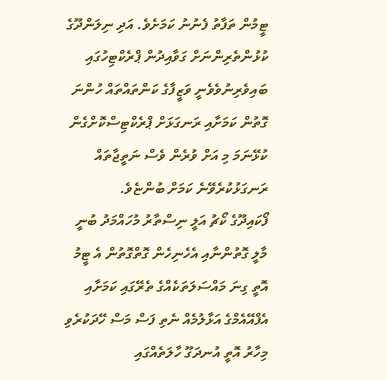ޓީމުން ތަފާތު ފެނުނު ކަމަށެވެ. އަދި ނިލަންދޫގެ ކުޅުންތެރިންނަށް ގަވާއިދުން ޕްރެކްޓިހުގައި ބައިވެރިނުވެވެނީ ވަޒީފާގެ ކަންތައްތައް ހުންނަ ގޮތުން ކަމަށާއި ރަނގަޅަށް ޕްރެކްޓިސްކޮށްގެން ކުޅޭނަމަ މި އަށް ވުރެން ވެސް ނަތީޖާތައް ރަނގަޅުކުރެވޭނެ ކަމަށް ބުންޏެވެ.
ފޯކައިދޫގެ ކޯޗު އަލީ ނިސްތާރު މުހައްމަދު ބުނީ މާލީ ގޮތުންނާއި އެހެނިހެން ގޮތްގޮތުން އެ ޓީމު އޮތީ ގިނަ މައްސަލަތަކެއްގެ ތެރޭގައި ކަމަށާއި އެފްއޭއެމްގެ އަޅާލުމެއް ނެތި ފަސް މަސް ހޭދަކުރެވި މިހާރު އޮތީ އުނދަގޫ ހާލަތެއްގައި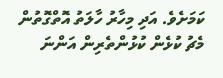ކަމަށެވެ. އަދި މިހާރު ހާލަތު އޮތްގޮތުން މެޗު ކުޅެން ކުޅުންތެރިން އަންނަ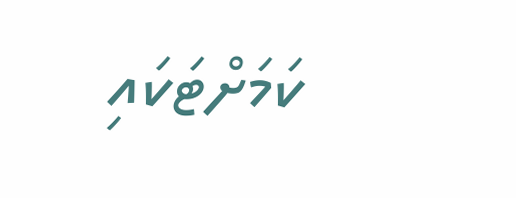ކަމަށްޓަކައި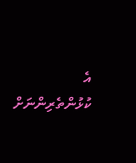އެ ކުޅުންތެރިންނަށް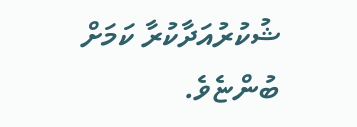ޝުކުރުއަދާކުރާ ކަމަށް ބުންޏެވެ.